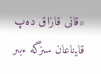«قانى قازاق دەپ قايناعان سىزگە ءبىر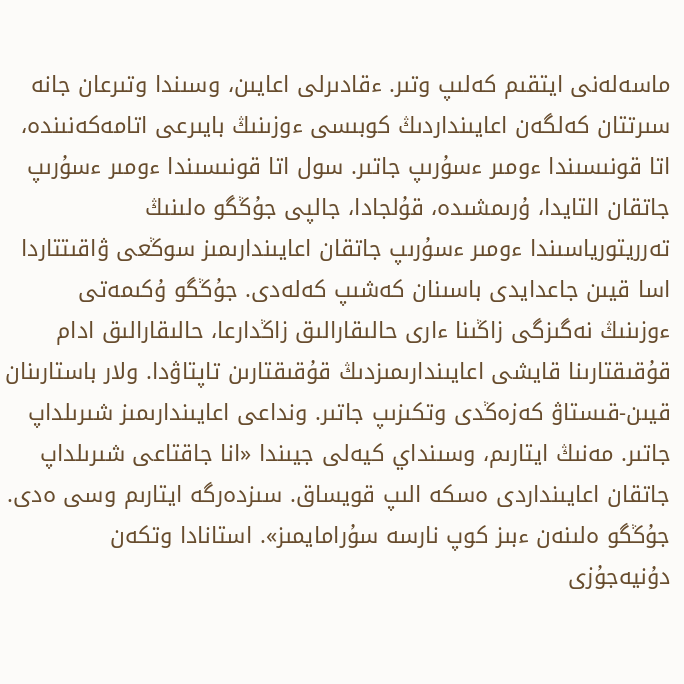ماسەلەنى ايتقىم كەلىپ وتىر. ءقادىرلى اعايىن، وسىندا وتىرعان جانە سىرتتان كەلگەن اعايىنداردىڭ كوبىسى ءوزىنىڭ بايىرعى اتامەكەنىندە، اتا قونىسىندا ءومىر ءسۇرىپ جاتىر. سول اتا قونىسىندا ءومىر ءسۇرىپ جاتقان التايدا، ۇرىمشىدە، قۇلجادا، جالپى جۇڭگو ەلىنىڭ تەرريتورياسىندا ءومىر ءسۇرىپ جاتقان اعايىندارىمىز سوڭعى ۋاقىتتاردا اسا قيىن جاعدايدى باسىنان كەشىپ كەلەدى. جۇڭگو ۇكىمەتى ءوزىنىڭ نەگىزگى زاڭىنا ءارى حالىقارالىق زاڭدارعا، حالىقارالىق ادام قۇقىقتارىنا قايشى اعايىندارىمىزدىڭ قۇقىقتارىن تاپتاۋدا. ولار باستارىنان قيىن-قىستاۋ كەزەڭدى وتكىزىپ جاتىر. ونداعى اعايىندارىمىز شىرىلداپ جاتىر. مەنىڭ ايتارىم، وسىنداي كيەلى جيىندا «انا جاقتاعى شىرىلداپ جاتقان اعايىنداردى ەسكە الىپ قويساق. سىزدەرگە ايتارىم وسى ەدى. جۇڭگو ەلىنەن ءبىز كوپ نارسە سۇرامايمىز». استانادا وتكەن دۇنيەجۇزى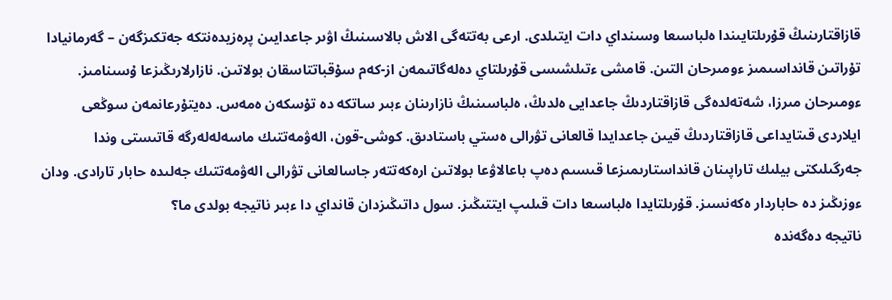قازاقتارىنىڭ قۇرىلتايىندا ەلباسىعا وسىنداي دات ايتىلدى. ارعى بەتتەگى الاش بالاسىنىڭ اۋىر جاعدايىن پرەزيدەنتكە جەتكىزگەن – گەرمانيادا تۇراتىن قانداسىمىز ءومىرحان التىن. قامشى ءتىلشىسى قۇرىلتاي دەلەگاتىمەن از-كەم سۇقباتتاسقان بولاتىن. نازارلارىڭىزعا ۇسىنامىز.
ءومىرحان مىرزا، شەتەلدەگى قازاقتاردىڭ جاعدايى ەلدىڭ، ەلباسىنىڭ نازارىنان ءبىر ساتكە دە تۇسكەن ەمەس. دەيتۇرعانمەن سوڭعى ايلاردى قىتايداعى قازاقتاردىڭ قيىن جاعدايدا قالعانى تۋرالى ەستي باستادىق. كوشى-قون، الەۋمەتتىك ماسەلەلەرگە قاتىستى وندا جەرگىلىكتى بيلىك تاراپىنان قانداستارىمىزعا قىسىم دەپ باعالاۋعا بولاتىن ارەكەتتەر جاسالعانى تۋرالى الەۋمەتتىك جەلىدە حابار تارادى. ودان ءوزىڭىز دە حاباردار ەكەنسىز. قۇرىلتايدا ەلباسىعا دات قىلىپ ايتتىڭىز. سول داتىڭىزدان قانداي دا ءبىر ناتيجە بولدى ما؟
ناتيجە دەگەندە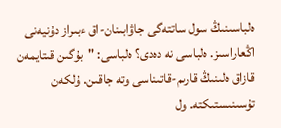ەلباسىنىڭ سول ساتتەگى جاۋابىنان-اق ءبىراز دۇنيەنى اڭعاراسىز. ەلباسى نە دەدى؟ ەلباسى: "بۇگىن قىتايمەن قازاق ەلىنىڭ قارىم-قاتىناسى وتە جاقىن. ۇلكەن تۇسىنىستىكتە. ول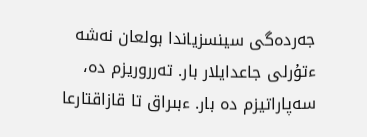جەردەگى سينسزياندا بولعان نەشە ءتۇرلى جاعدايلار بار. تەرروريزم دە، سەپاراتيزم دە بار. ءبىراق تا قازاقتارعا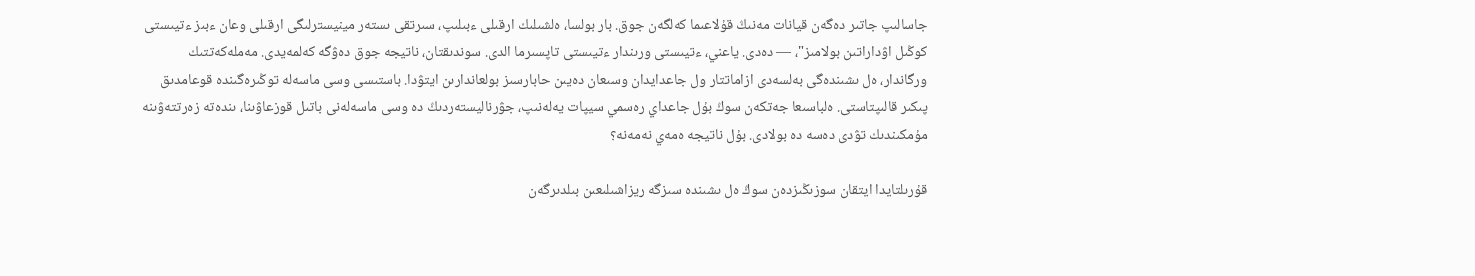جاسالىپ جاتىر دەگەن قيانات مەنىڭ قۇلاعىما كەلگەن جوق. بار بولسا، ەلشىلىك ارقىلى ءبىلىپ، سىرتقى ىستەر مينيسترلىگى ارقىلى وعان ءبىز ءتيىستى كوڭىل اۋداراتىن بولامىز"، — دەدى. ياعني، ءتيىستى ورىندار ءتيىستى تاپسىرما الدى. سوندىقتان، ناتيجە جوق دەۋگە كەلمەيدى. مەملەكەتتىك ورگاندار، ەل ىشىندەگى بەلسەدى ازاماتتار ول جاعدايدان وسىعان دەيىن حابارسىز بولعاندارىن ايتۋدا. باستىسى وسى ماسەلە توڭىرەگىندە قوعامدىق پىكىر قالىپتاستى. ەلباسىعا جەتكەن سوڭ بۇل جاعداي رەسمي سيپات يەلەنىپ، جۋرناليستەردىڭ دە وسى ماسەلەنى باتىل قوزعاۋىنا، ىندەتە زەرتتەۋىنە مۇمكىندىك تۋدى دەسە دە بولادى. بۇل ناتيجە ەمەي نەمەنە؟

قۇرىلتايدا ايتقان سوزىڭىزدەن سوڭ ەل ىشىندە سىزگە ريزاشىلىعىن بىلدىرگەن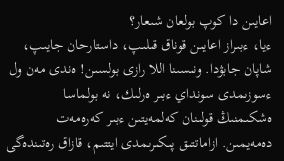اعايىن دا كوپ بولعان شىعار؟
ءيا، ءبىراز اعايىن قوناق قىلىپ، داستارحان جايىپ، شاپان جابۋدا. ونىسىنا اللا رازى بولسىن! ەندى مەن ول ءسوزىمدى سونداي ءبىر ەرلىك، نە بولماسا ەشكىمنىڭ قولىنان كەلمەيتىن ءبىر كەرەمەت دەمەيمىن. ازاماتتىق پىكىرىمدى ايتتىم، قازاق رەتىندەگى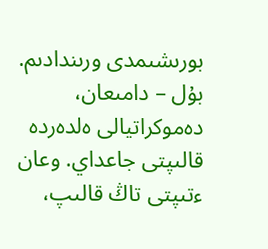بورىشىمدى ورىندادىم. بۇل – دامىعان، دەموكراتيالى ەلدەردە قالىپتى جاعداي. وعان ءتىپتى تاڭ قالىپ،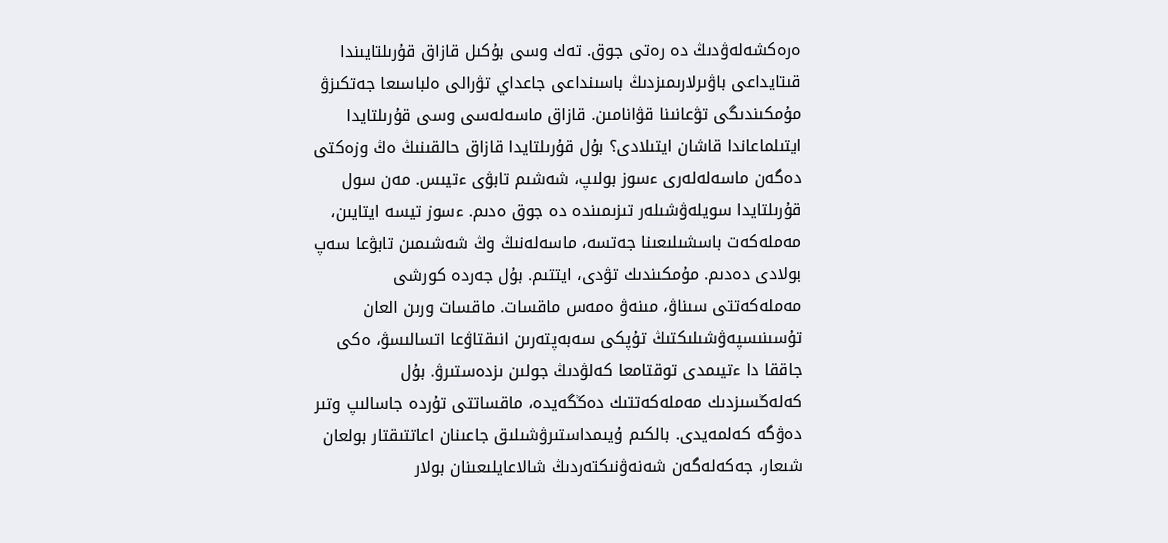ەرەكشەلەۋدىڭ دە رەتى جوق. تەك وسى بۇكىل قازاق قۇرىلتايىندا قىتايداعى باۋىرلارىمىزدىڭ باسىنداعى جاعداي تۋرالى ەلباسىعا جەتكىزۋ مۇمكىندىگى تۋعانىنا قۋانامىن. قازاق ماسەلەسى وسى قۇرىلتايدا ايتىلماعاندا قاشان ايتىلادى؟ بۇل قۇرىلتايدا قازاق حالقىنىڭ ەڭ وزەكتى دەگەن ماسەلەلەرى ءسوز بولىپ، شەشىم تابۋى ءتيىس. مەن سول قۇرىلتايدا سويلەۋشىلەر تىزىمىندە دە جوق ەدىم. ءسوز تيسە ايتايىن، مەملەكەت باسشىلىعىنا جەتسە، ماسەلەنىڭ وڭ شەشىمىن تابۋعا سەپ بولادى دەدىم. مۇمكىندىك تۋدى، ايتتىم. بۇل جەردە كورشى مەملەكەتتى سىناۋ، مىنەۋ ەمەس ماقسات. ماقسات ورىن العان تۇسىنىسپەۋشىلىكتىڭ تۇپكى سەبەپتەرىن انىقتاۋعا اتسالىسۋ، ەكى جاققا دا ءتيىمدى توقتامعا كەلۋدىڭ جولىن ىزدەستىرۋ. بۇل كەلەڭسىزدىك مەملەكەتتىك دەڭگەيدە، ماقساتتى تۇردە جاسالىپ وتىر دەۋگە كەلمەيدى. بالكىم ۇيىمداستىرۋشىلىق جاعىنان اعاتتىقتار بولعان شىعار، جەكەلەگەن شەنەۋنىكتەردىڭ شالاعايلىعىنان بولار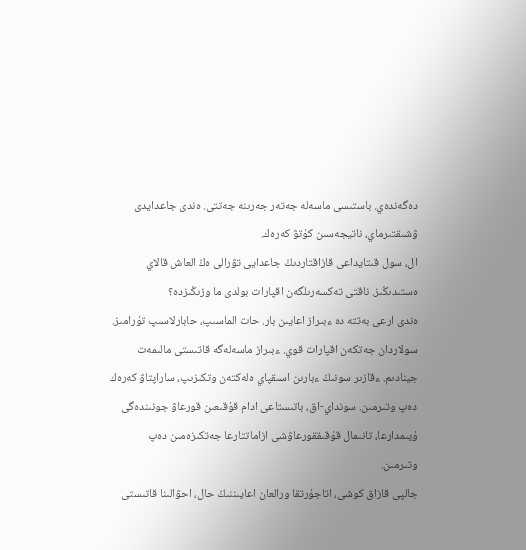دەگەندەي. باستىسى ماسەلە جەتەر جەرىنە جەتتى. ەندى جاعدايدى ۋشىقتىرماي، ناتيجەسىن كۇتۋ كەرەك.
ال، سول قىتايداعى قازاقتاردىڭ جاعدايى تۋرالى ەڭ العاش قالاي ەستىدىڭىز. ناقتى تەكسەرىلگەن اقپارات بولدى ما وزىڭىزدە؟
ەندى ارعى بەتتە دە ءبىراز اعايىن بار. حات الماسىپ، حابارلاسىپ تۇرامىز. سولاردان جەتكەن اقپارات قوي. ءبىراز ماسەلەگە قاتىستى مالىمەت جينادىم. ءقازىر سونىڭ ءبارىن اسىقپاي ەلەكتەن وتكىزىپ، ساراپتاۋ كەرەك دەپ وتىرمىن. سونداي-اق، باتىستاعى ادام قۇقىعىن قورعاۋ جونىندەگى ۇيىمدارعا، تانىمال قۇقىققورعاۋشى ازاماتتارعا جەتكىزەمىن دەپ وتىرمىن.
جالپى قازاق كوشى، اتاجۇرتقا ورالعان اعايىننىڭ حال، احۋالىنا قاتىستى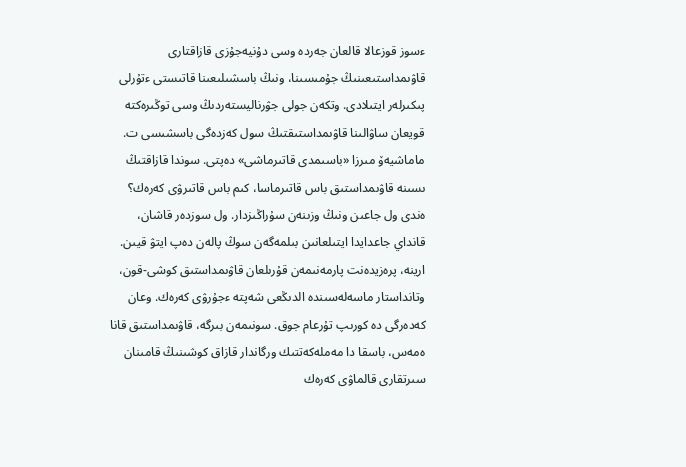ءسوز قوزعالا قالعان جەردە وسى دۇنيەجۇزى قازاقتارى قاۋىمداستىعىنىڭ جۇمىسىنا، ونىڭ باسشىلىعىنا قاتىستى ءتۇرلى پىكىرلەر ايتىلادى. وتكەن جولى جۋرناليستەردىڭ وسى توڭىرەكتە قويعان ساۋالىنا قاۋىمداستىقتىڭ سول كەزدەگى باسشىسى ت. ماماشيەۆ مىرزا «باسىمدى قاتىرماشى» دەپتى. سوندا قازاقتىڭ ىسىنە قاۋىمداستىق باس قاتىرماسا، كىم باس قاتىرۋى كەرەك؟
ەندى ول جاعىن ونىڭ وزىنەن سۇراڭىزدار. ول سوزدەر قاشان، قانداي جاعدايدا ايتىلعانىن بىلمەگەن سوڭ پالەن دەپ ايتۋ قيىن. ارينە، پرەزيدەنت پارمەنىمەن قۇرىلعان قاۋىمداستىق كوشى-قون، وتانداستار ماسەلەسىندە الدىڭعى شەپتە ءجۇرۋى كەرەك. وعان كەدەرگى دە كورىپ تۇرعام جوق. سونىمەن بىرگە، قاۋىمداستىق قانا ەمەس، باسقا دا مەملەكەتتىك ورگاندار قازاق كوشىنىڭ قامىنان سىرتقارى قالماۋى كەرەك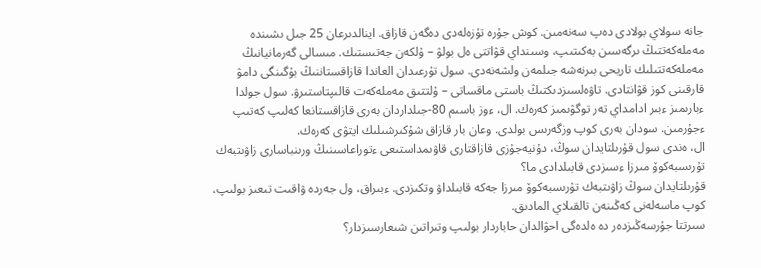جانە سولاي بولادى دەپ سەنەمىن. كوش جۇرە تۇزەلەدى دەگەن قازاق. اينالدىرعان 25 جىل ىشىندە مەملەكەتتىڭ ىرگەسىن بەكىتىپ، وسىنداي قۋاتتى ەل بولۋ – ۇلكەن جەتىستىك. مىسالى گەرمانيانىڭ مەملەكەتتىلىك تاريحى بىرنەشە جىلمەن ولشەنەدى. سول تۇرعىدان العاندا قازاقستاننىڭ بۇگىنگى دامۋ قارقىنى كوز قۋانتادى. تاۋەلسىزدىكتىڭ باستى ماقساتى – ۇلتتىق مەملەكەت قالىپتاستىرۋ. سول جولدا ءبارىمىز ءبىر ادامداي تەر توگۋىمىز كەرەك. ال، ءوز باسىم 80-جىلداردان بەرى قازاقستانعا كەلىپ كەتىپ ءجۇرمىن. سودان بەرى كوپ وزگەرىس بولدى. وعان بار قازاق شۇكىرشىلىك ايتۋى كەرەك.
ال، ەندى سول قۇرىلتايدان سوڭ، دۇنيەجۇزى قازاقتارى قاۋىمداستىعى ءتوراعاسىنىڭ ورىنباسارى زاۋىتبەك تۇرىسبەكوۆ مىرزا ءسىزدى قابىلدادى ما؟
قۇرىلتايدان سوڭ زاۋىتبەك تۇرىسبەكوۆ مىرزا جەكە قابىلداۋ وتكىزدى. ءبىراق، ول جەردە ۋاقىت تىعىز بولىپ، كوپ ماسەلەنى كەڭىنەن تالقىلاي المادىق.
سىرتتا جۇرسەڭىزدەر دە ەلدەگى احۋالدان حاباردار بولىپ وتىراتىن شىعارسىزدار؟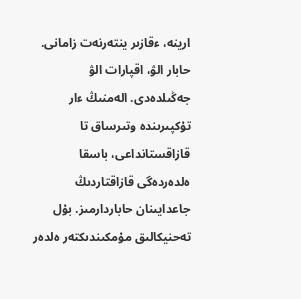ارينە، ءقازىر ينتەرنەت زامانى. حابار الۋ، اقپارات الۋ جەڭىلدەدى. الەمنىڭ ءار تۇكپىرىندە وتىرساق تا قازاقستانداعى، باسقا ەلدەردەگى قازاقتاردىڭ جاعدايىنان حاباردارمىز. بۇل تەحنيكالىق مۇمكىندىكتەر ەلدەر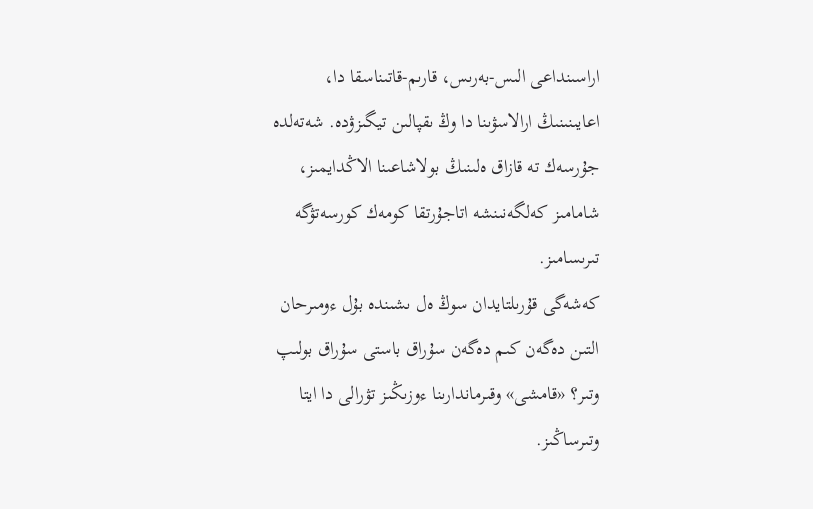اراسىنداعى الىس-بەرىس، قارىم-قاتىناسقا دا، اعايىنىنىڭ ارالاسۋىنا دا وڭ ىقپالىن تيگىزۋدە. شەتەلدە جۇرسەك تە قازاق ەلىنىڭ بولاشاعىنا الاڭدايمىز، شامامىز كەلگەنىنشە اتاجۇرتقا كومەك كورسەتۋگە تىرىسامىز.
كەشەگى قۇرىلتايدان سوڭ ەل ىشىندە بۇل ءومىرحان التىن دەگەن كىم دەگەن سۇراق باستى سۇراق بولىپ وتىر؟ «قامشى» وقىرماندارىنا ءوزىڭىز تۋرالى دا ايتا وتىرساڭىز.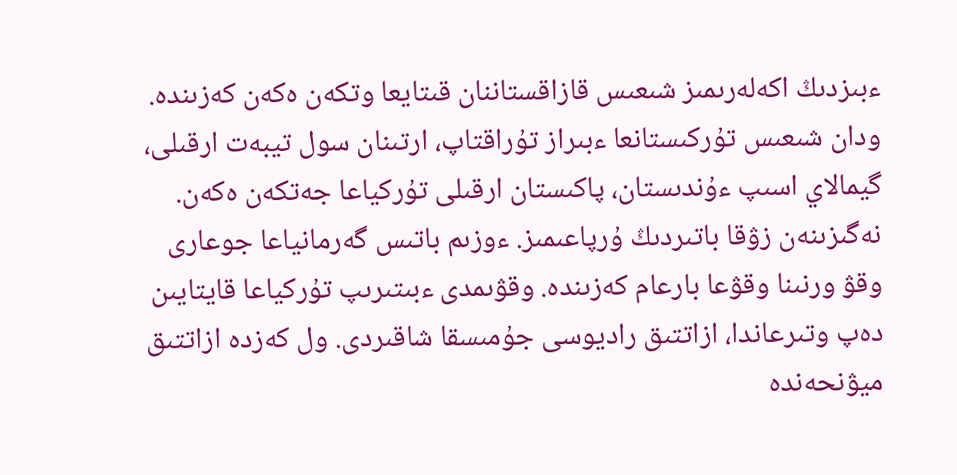ءبىزدىڭ اكەلەرىمىز شىعىس قازاقستاننان قىتايعا وتكەن ەكەن كەزىندە. ودان شىعىس تۇركىستانعا ءبىراز تۇراقتاپ، ارتىنان سول تيبەت ارقىلى، گيمالاي اسىپ ءۇندىستان، پاكىستان ارقىلى تۇركياعا جەتكەن ەكەن. نەگىزىنەن زۋقا باتىردىڭ ۇرپاعىمىز. ءوزىم باتىس گەرمانياعا جوعارى وقۋ ورنىنا وقۋعا بارعام كەزىندە. وقۋىمدى ءبىتىرىپ تۇركياعا قايتايىن دەپ وتىرعاندا، ازاتتىق راديوسى جۇمىسقا شاقىردى. ول كەزدە ازاتتىق ميۋنحەندە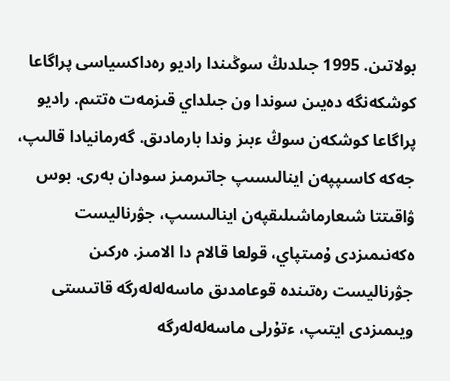بولاتىن. 1995 جىلدىڭ سوڭىندا راديو رەداكسياسى پراگاعا كوشكەنگە دەيىن سوندا ون جىلداي قىزمەت ەتتىم. راديو پراگاعا كوشكەن سوڭ ءبىز وندا بارمادىق. گەرمانيادا قالىپ، جەكە كاسىپپەن اينالىسىپ جاتىرمىز سودان بەرى. بوس ۋاقىتتا شىعارماشىلىقپەن اينالىسىپ، جۋرناليست ەكەنىمىزدى ۇمىتپاي، قولعا قالام دا الامىز. ەركىن جۋرناليست رەتىندە قوعامدىق ماسەلەلەرگە قاتىستى ويىمىزدى ايتىپ، ءتۇرلى ماسەلەلەرگە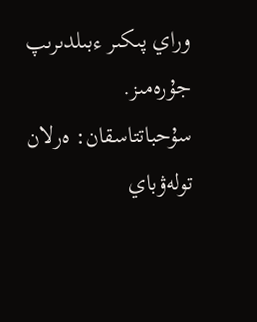وراي پىكىر ءبىلدىرىپ جۇرەمىز.
سۇحباتتاسقان: ەرلان تولەۋباي